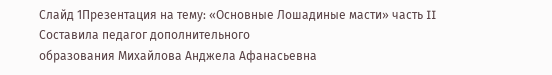Слайд 1Презентация на тему: «Основные Лошадиные масти» часть II
Составила педагог дополнительного
образования Михайлова Анджела Афанасьевна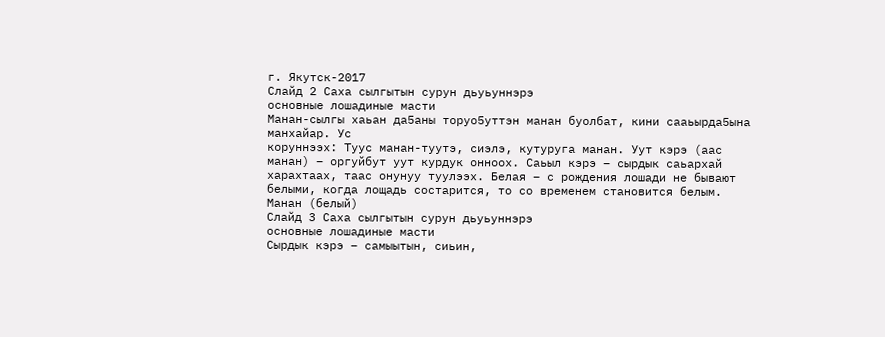г. Якутск-2017
Слайд 2 Саха сылгытын сурун дьуьуннэрэ
основные лошадиные масти
Манан-сылгы хаьан да5аны торуо5уттэн манан буолбат, кини сааьырда5ына манхайар. Ус
коруннээх: Туус манан-туутэ, сиэлэ, кутуруга манан. Уут кэрэ (аас манан) – оргуйбут уут курдук онноох. Саьыл кэрэ – сырдык саьархай харахтаах, таас онунуу туулээх. Белая – с рождения лошади не бывают белыми, когда лощадь состарится, то со временем становится белым.
Манан (белый)
Слайд 3 Саха сылгытын сурун дьуьуннэрэ
основные лошадиные масти
Сырдык кэрэ – самыытын, сиьин,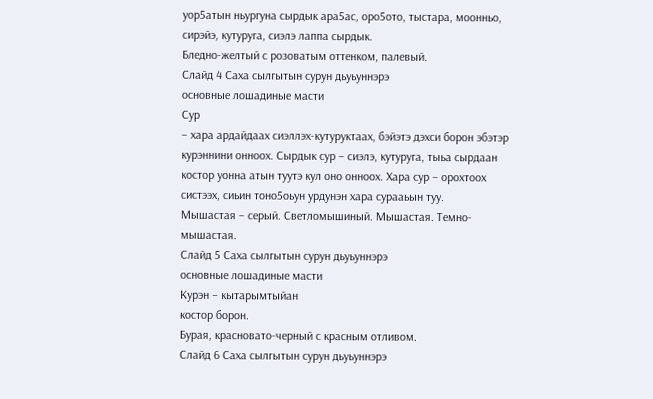уор5атын ньургуна сырдык ара5ас, оро5ото, тыстара, моонньо, сирэйэ, кутуруга, сиэлэ лаппа сырдык.
Бледно-желтый с розоватым оттенком, палевый.
Слайд 4 Саха сылгытын сурун дьуьуннэрэ
основные лошадиные масти
Сур
– хара ардайдаах сиэллэх-кутуруктаах, бэйэтэ дэхси борон эбэтэр курэннини онноох. Сырдык сур – сиэлэ, кутуруга, тыьа сырдаан костор уонна атын туутэ кул оно онноох. Хара сур – орохтоох систээх, сиьин тоно5оьун урдунэн хара сурааьын туу.
Мышастая – серый. Светломышиный. Мышастая. Темно-мышастая.
Слайд 5 Саха сылгытын сурун дьуьуннэрэ
основные лошадиные масти
Курэн – кытарымтыйан
костор борон.
Бурая, красновато-черный с красным отливом.
Слайд 6 Саха сылгытын сурун дьуьуннэрэ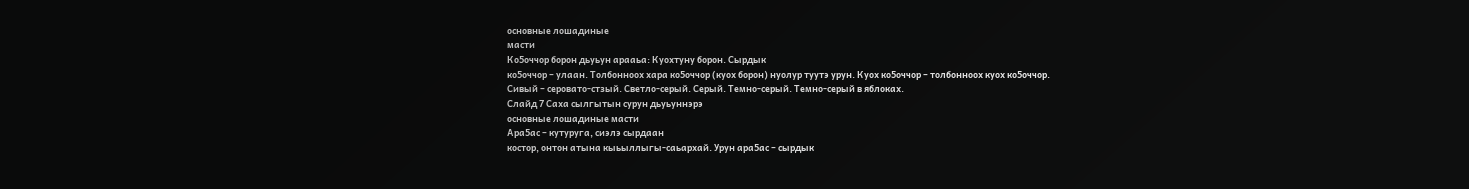основные лошадиные
масти
Ко5оччор борон дьуьун арааьа: Куохтуну борон. Сырдык
ко5оччор – улаан. Толбонноох хара ко5оччор (куох борон) нуолур туутэ урун. Куох ко5оччор – толбонноох куох ко5оччор.
Сивый – серовато-стзый. Светло-серый. Серый. Темно-серый. Темно-серый в яблоках.
Слайд 7 Саха сылгытын сурун дьуьуннэрэ
основные лошадиные масти
Ара5ас – кутуруга, сиэлэ сырдаан
костор, онтон атына кыьыллыгы-саьархай. Урун ара5ас – сырдык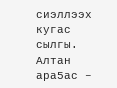сиэллээх кугас сылгы. Алтан ара5ас –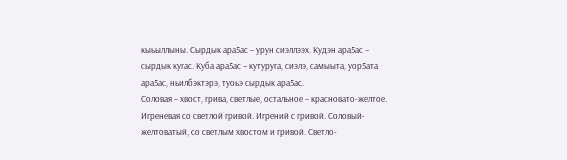кыьыллыны. Сырдык ара5ас – урун сиэллээх. Кудэн ара5ас – сырдык кугас. Куба ара5ас – кутуруга, сиэлэ, самыыта, уор5ата ара5ас, ньилбэктэрэ, туоьэ сырдык ара5ас.
Соловая – хвост, грива, светлые, остальное – красновато-желтое. Игреневая со светлой гривой. Игрений с гривой. Соловый-желтоватый, со светлым хвостом и гривой. Светло-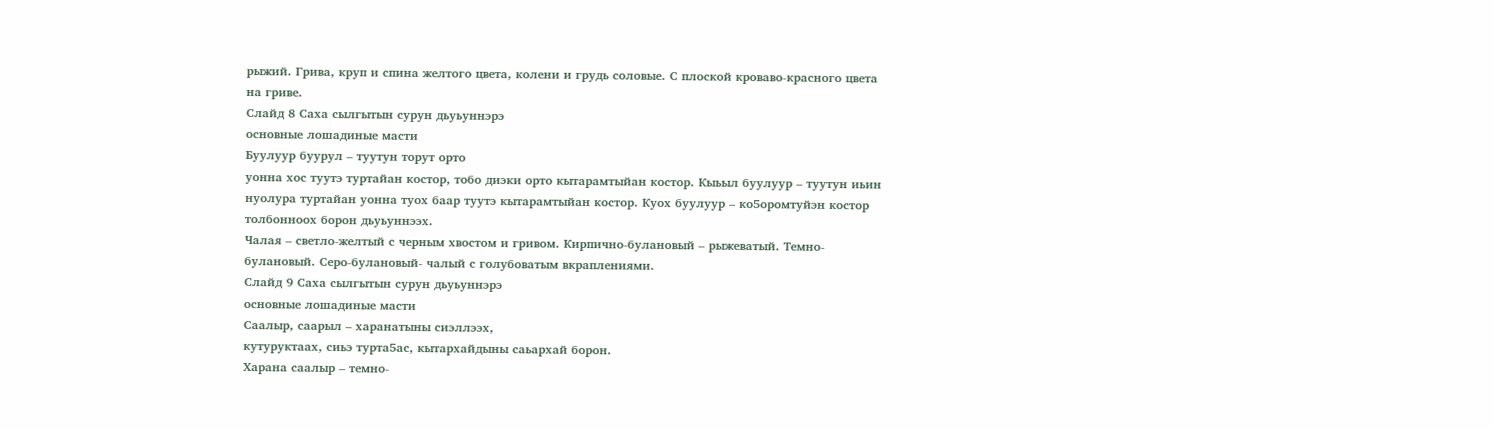рыжий. Грива, круп и спина желтого цвета, колени и грудь соловые. С плоской кроваво-красного цвета на гриве.
Слайд 8 Саха сылгытын сурун дьуьуннэрэ
основные лошадиные масти
Буулуур буурул – туутун торут орто
уонна хос туутэ туртайан костор, тобо диэки орто кытарамтыйан костор. Кыьыл буулуур – туутун иьин нуолура туртайан уонна туох баар туутэ кытарамтыйан костор. Куох буулуур – ко5оромтуйэн костор толбонноох борон дьуьуннээх.
Чалая – светло-желтый с черным хвостом и гривом. Кирпично-булановый – рыжеватый. Темно-булановый. Серо-булановый- чалый с голубоватым вкраплениями.
Слайд 9 Саха сылгытын сурун дьуьуннэрэ
основные лошадиные масти
Саалыр, саарыл – харанатыны сиэллээх,
кутуруктаах, сиьэ турта5ас, кытархайдыны саьархай борон.
Харана саалыр – темно-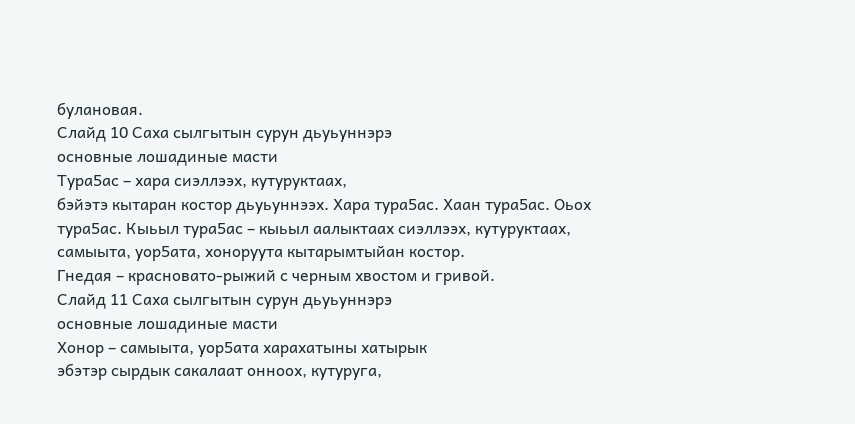булановая.
Слайд 10 Саха сылгытын сурун дьуьуннэрэ
основные лошадиные масти
Тура5ас – хара сиэллээх, кутуруктаах,
бэйэтэ кытаран костор дьуьуннээх. Хара тура5ас. Хаан тура5ас. Оьох тура5ас. Кыьыл тура5ас – кыьыл аалыктаах сиэллээх, кутуруктаах, самыыта, уор5ата, хоноруута кытарымтыйан костор.
Гнедая – красновато-рыжий с черным хвостом и гривой.
Слайд 11 Саха сылгытын сурун дьуьуннэрэ
основные лошадиные масти
Хонор – самыыта, уор5ата харахатыны хатырык
эбэтэр сырдык сакалаат онноох, кутуруга,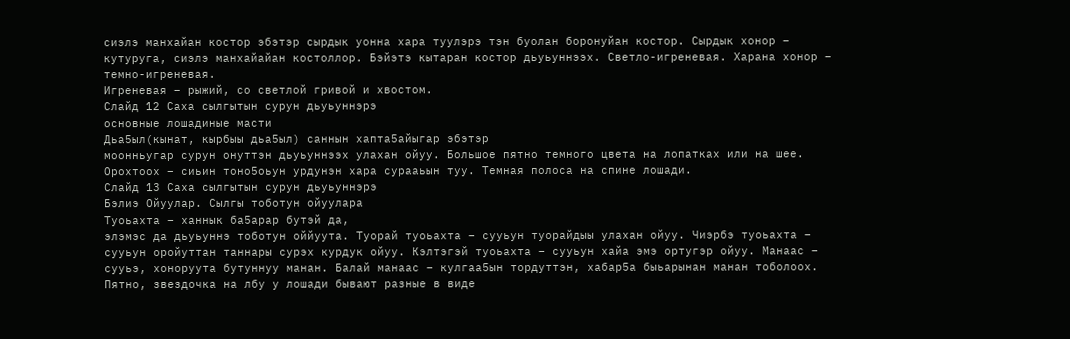сиэлэ манхайан костор эбэтэр сырдык уонна хара туулэрэ тэн буолан боронуйан костор. Сырдык хонор – кутуруга, сиэлэ манхайайан костоллор. Бэйэтэ кытаран костор дьуьуннээх. Светло-игреневая. Харана хонор – темно-игреневая.
Игреневая – рыжий, со светлой гривой и хвостом.
Слайд 12 Саха сылгытын сурун дьуьуннэрэ
основные лошадиные масти
Дьа5ыл(кынат, кырбыы дьа5ыл) саннын хапта5айыгар эбэтэр
моонньугар сурун онуттэн дьуьуннээх улахан ойуу. Большое пятно темного цвета на лопатках или на шее. Орохтоох – сиьин тоно5оьун урдунэн хара сурааьын туу. Темная полоса на спине лошади.
Слайд 13 Саха сылгытын сурун дьуьуннэрэ
Бэлиэ Ойуулар. Сылгы тоботун ойуулара
Туоьахта – ханнык ба5арар бутэй да,
элэмэс да дьуьуннэ тоботун оййуута. Туорай туоьахта – сууьун туорайдыы улахан ойуу. Чиэрбэ туоьахта – сууьун оройуттан таннары сурэх курдук ойуу. Кэлтэгэй туоьахта – сууьун хайа эмэ ортугэр ойуу. Манаас – сууьэ, хоноруута бутуннуу манан. Балай манаас – кулгаа5ын тордуттэн, хабар5а быьарынан манан тоболоох.
Пятно, звездочка на лбу у лошади бывают разные в виде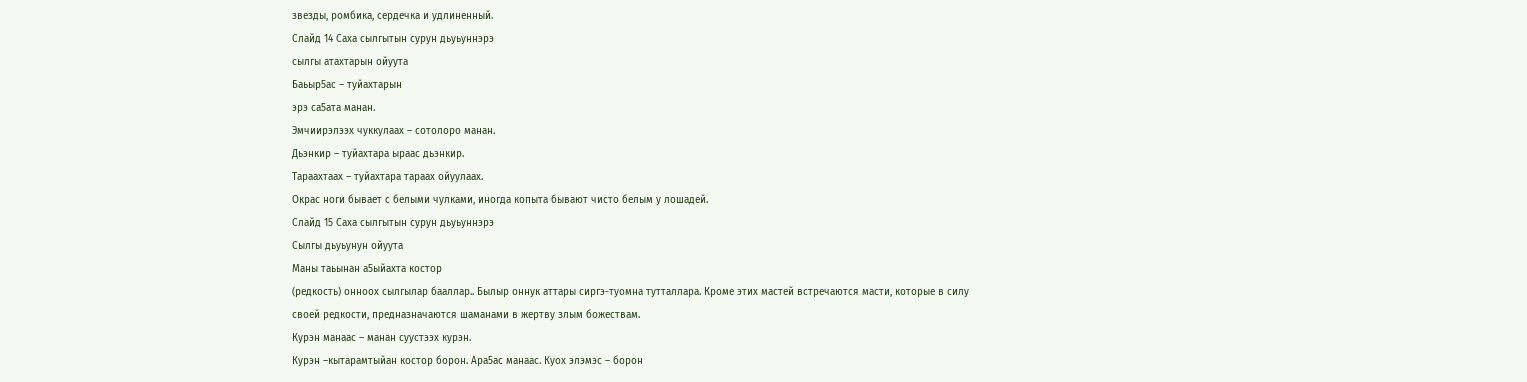звезды, ромбика, сердечка и удлиненный.
Слайд 14 Саха сылгытын сурун дьуьуннэрэ
сылгы атахтарын ойуута
Баьыр5ас – туйахтарын
эрэ са5ата манан.
Эмчиирэлээх чуккулаах – сотолоро манан.
Дьэнкир – туйахтара ыраас дьэнкир.
Тараахтаах – туйахтара тараах ойуулаах.
Окрас ноги бывает с белыми чулками, иногда копыта бывают чисто белым у лошадей.
Слайд 15 Саха сылгытын сурун дьуьуннэрэ
Сылгы дьуьунун ойуута
Маны таьынан а5ыйахта костор
(редкость) онноох сылгылар бааллар.. Былыр оннук аттары сиргэ-туомна тутталлара. Кроме этих мастей встречаются масти, которые в силу своей редкости, предназначаются шаманами в жертву злым божествам.
Курэн манаас – манан суустээх курэн.
Курэн –кытарамтыйан костор борон. Ара5ас манаас. Куох элэмэс – борон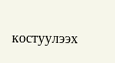костуулээх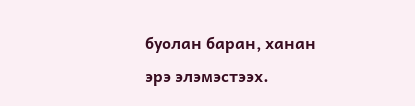буолан баран, ханан эрэ элэмэстээх.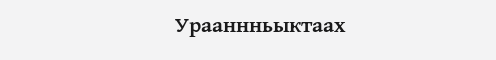Урааннньыктаах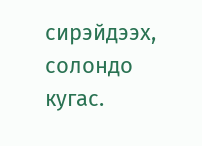сирэйдээх, солондо кугас.